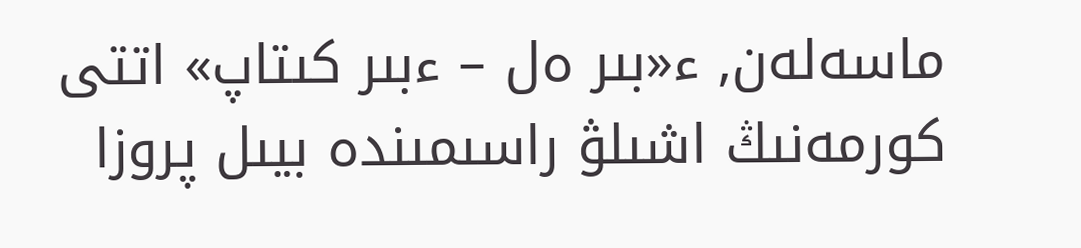ماسەلەن, ء«بىر ەل – ءبىر كىتاپ» اتتى كورمەنىڭ اشىلۋ راسىمىندە بيىل پروزا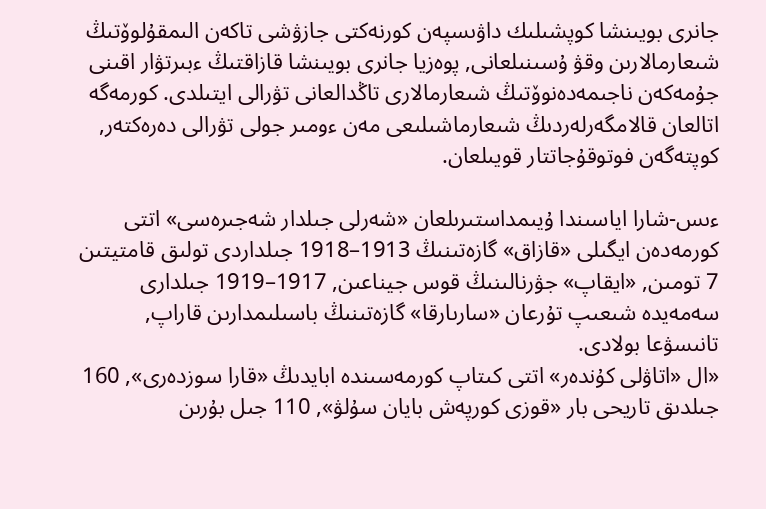جانرى بويىنشا كوپشىلىك داۋىسپەن كورنەكتى جازۋشى تاكەن الىمقۇلوۆتىڭ شىعارمالارىن وقۋ ۇسىنىلعانى, پوەزيا جانرى بويىنشا قازاقتىڭ ءبىرتۋار اقىنى جۇمەكەن ناجىمەدەنوۆتىڭ شىعارمالارى تاڭدالعانى تۋرالى ايتىلدى. كورمەگە اتالعان قالامگەرلەردىڭ شىعارماشىلىعى مەن ءومىر جولى تۋرالى دەرەكتەر, كوپتەگەن فوتوقۇجاتتار قويىلعان.

ءىس-شارا اياسىندا ۇيىمداستىرىلعان «شەرلى جىلدار شەجىرەسى» اتتى كورمەدەن ايگىلى «قازاق» گازەتىنىڭ 1913–1918 جىلداردى تولىق قامتيتىن 7 تومىن, «ايقاپ» جۋرنالىنىڭ قوس جيناعىن, 1917–1919 جىلدارى سەمەيدە شىعىپ تۇرعان «سارىارقا» گازەتىنىڭ باسىلىمدارىن قاراپ, تانىسۋعا بولادى.
«ال «اتاۋلى كۇندەر» اتتى كىتاپ كورمەسىندە ابايدىڭ «قارا سوزدەرى», 160 جىلدىق تاريحى بار «قوزى كورپەش بايان سۇلۋ», 110 جىل بۇرىن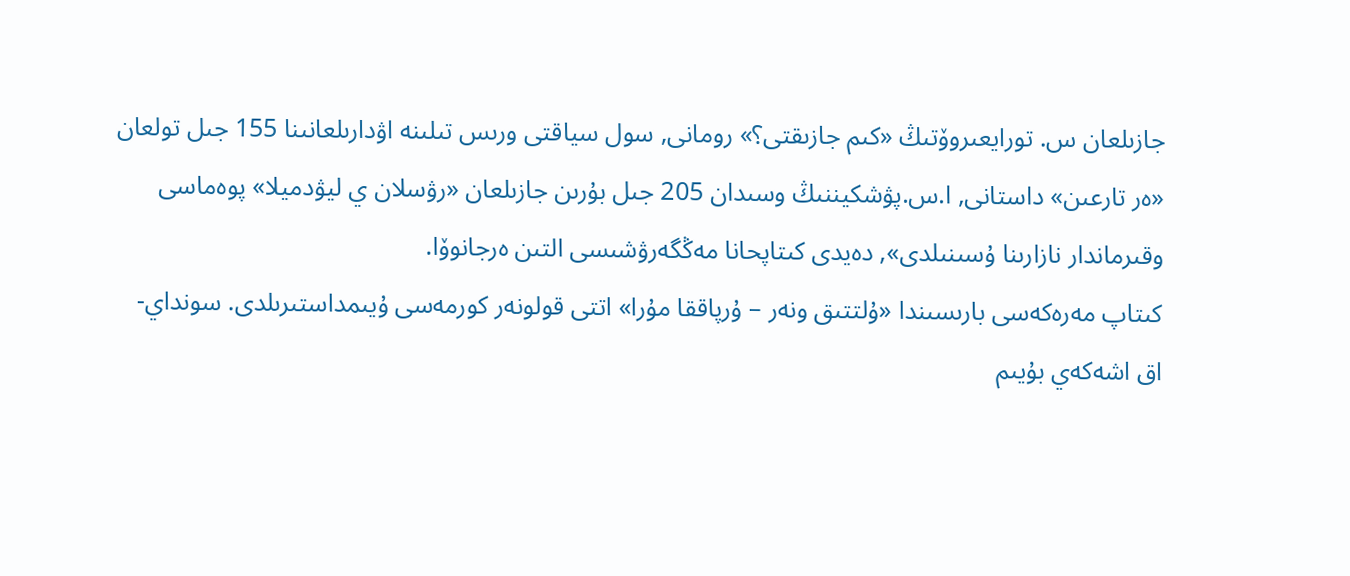جازىلعان س. تورايعىروۆتىڭ «كىم جازىقتى؟» رومانى, سول سياقتى ورىس تىلىنە اۋدارىلعانىنا 155 جىل تولعان «ەر تارعىن» داستانى, ا.س.پۋشكيننىڭ وسىدان 205 جىل بۇرىن جازىلعان «رۋسلان ي ليۋدميلا» پوەماسى وقىرماندار نازارىنا ۇسىنىلدى», دەيدى كىتاپحانا مەڭگەرۋشىسى التىن ەرجانوۆا.
كىتاپ مەرەكەسى بارىسىندا «ۇلتتىق ونەر – ۇرپاققا مۇرا» اتتى قولونەر كورمەسى ۇيىمداستىرىلدى. سونداي-اق اشەكەي بۇيىم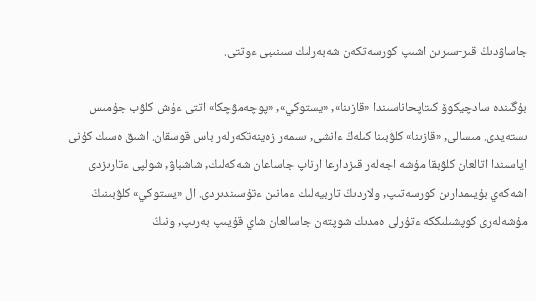جاساۋدىڭ قىر-سىرىن اشىپ كورسەتكەن شەبەرلىك سىنىبى ءوتتى.

بۇگىندە سادچيكوۆ كىتاپحاناسىندا «قازىنا», «يستوكي», «پوچەمۋچكا» اتتى ءۇش كلۋب جۇمىس ىستەيدى. مىسالى, «قازىنا» كلۋبىنا كىلەڭ ءانشى, ىسمەر زەينەتكەرلەر باس قوسقان. اشىق ەسىك كۇنى اياسىندا اتالعان كلۋبقا مۇشە اجەلەر قىزدارعا ارناپ جاساعان شەكەلىك, شاشباۋ, شولپى ءتارىزدى اشەكەي بۇيىمدارىن كورسەتىپ, ولاردىڭ تاربيەلىك ءمانىن ءتۇسىندىردى. ال «يستوكي» كلۋبىنىڭ مۇشەلەرى كوپشىلىككە ءتۇرلى ەمدىك شوپتەن جاسالعان شاي قۇيىپ بەرىپ, ونىڭ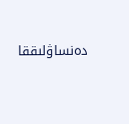دەنساۋلىققا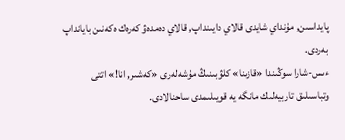پايداسىن, مۇنداي شايدى قالاي دايىنداپ, قالاي دەمدەۋ كەرەك ەكەنىن بايانداپ بەردى.
ءىس-شارا سوڭىندا «قازىنا» كلۋبىنىڭ مۇشەلەرى «كەشىر, انا!» اتتى وتباسىلىق تاربيەلىك مانگە يە قويىلىمدى ساحنالادى.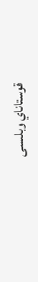قوستاناي وبلىسى